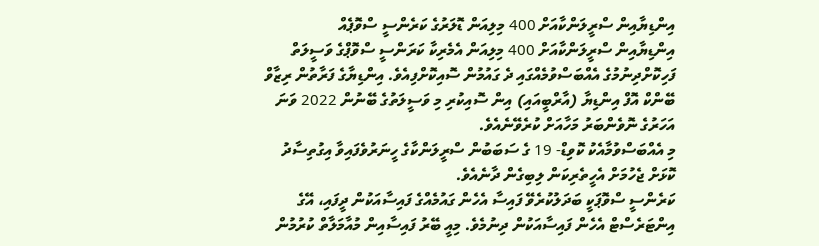އިންޑިޔާއިން ސްރީލަންކާއަށް 400 މިލިއަން ޑޮލަރުގެ ކަރެންސީ ސްވޮޕެއް
އިންޑިޔާއިން ސްރީލަންކާއަށް 400 މިލިއަން އެމެރިކާ ކަރަންސީ ސްވޮޕްގެ ވަސީލަތް ފަހިކޮށްދިނުމުގެ އެއްބަސްވުމެއްގައި ދެ ގައުމުން ސޮއިކޮށްފިއެވެ. އިންޑިޔާގެ ފަރާތުން ރިޒާވް ބޭންކް އޮފް އިންޑިޔާ (އާރްބީއައި) އިން ސޮއިކުރި މި ވަސީލަތުގެ ބޭނުން 2022 ވަނަ އަހަރުގެ ނޮވެންބަރު މަހާއަށް ކުރެވޭނެއެވެ.
މި އެއްބަސްވުމާއެކު ކޮވިޑް- 19 ގެ ސަބަބުން ސްރީލަންކާގެ ހީނަރުވެފައިވާ އިގުތިސާދު ކޮޅަށް ޖެހުމަށް އެހީތެރިކަން ލިބިގެން ދާނެއެވެ.
ކަރެންސީ ސްވޮޕަކީ ބަދަލުކުރެވޭ ފައިސާ އެހެން ގައުމެއްގެ ފައިސާއަކުން ދީފައި، އޭގެ އިންޓަރެސްޓް އެހެން ފައިސާއަކުން ދިނުމެވެ. މިއީ ބޭރު ފައިސާއިން މުއާމަލާތް ކުރުމުން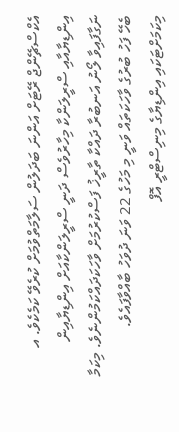އެކްސްޗޭންޖް ރޭޓަށް އަންނަ ބަދަލުން ސަލާމަތްވުމަށް ކުރެވޭ ކަމެކެވެ. އ
އިންޑިޔާއާއި ސްރީލަންކާ މިހާރުވެސް ދަނީ ސްރީލަންކާއަށް އިންޑިޔާއިން ނަގާފައިވާ ލޯނު އަނބުރާ ދައްކާ ތާރީޚު ފަސްކުރުމަށް ވާހަކަދައްކަމުންނެވެ. މިކަމާ ބެހޭ ފަހު ބުރުގެ ވާހަކަތައް ވަނީ މި މަހުގެ 22 ވަނަ ދުވަހު ބާއްވާފައެވެ. މިކަމަށްޓަކައި އިންޑިޔާގެ މިނިސްޓްރީ އޮފް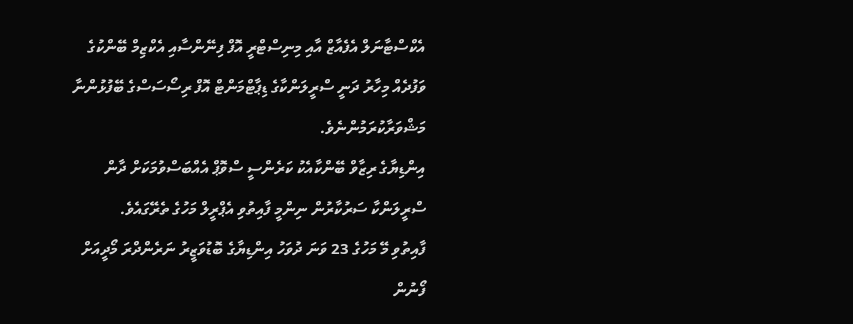އެކްސްޓާނަލް އެފެއާޒް އާއި މިނިސްޓްރީ އޮފް ފިނޭންސާއި އެކްޒިމް ބޭންކުގެ ވަފުދެއް މިހާރު ދަނީ ސްރީލަންކާގެ ޑިޕާޓްމަންޓް އޮފް ރިސޯސަސްގެ ބޭފުޅުންނާ މަޝްވަރާކުރަމުންނެވެ.
އިންޑިޔާގެ ރިޒާވް ބޭންކާއެކު ކަރެންސީ ސްވޮޕް އެއްބަސްވުމަކަށް ދާން ސްރީލަންކާ ސަރުކާރުން ނިންމީ ފާއިތުވި އެޕްރީލް މަހުގެ ތެރޭގައެވެ.
ފާއިތުވި މޭ މަހުގެ 23 ވަނަ ދުވަހު އިންޑިޔާގެ ބޮޑުވަޒީރު ނަރެންދްރަ މޯދީއަށް ފޯނުން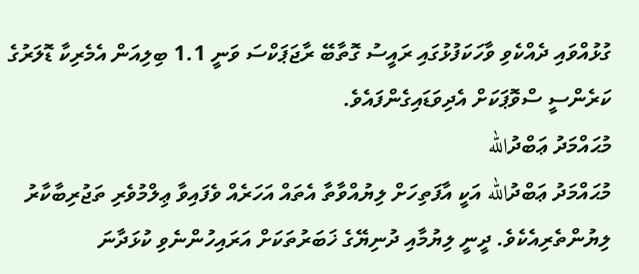ގުޅުއްވައި ދެއްކެވި ވާހަކަފުޅުގައި ރައީސު ގޮތާބޭ ރާޖަޕަކްސަ ވަނީ 1.1 ބިލިއަން އެމެރިކާ ޑޮލަރުގެ ކަރެންސީ ސްވޮޕަކަށް އެދިވަޑައިގެންފައެވެ.
މުޙައްމަދު ޢަބްދުالله
މުޙައްމަދު ޢަބްދުالله އަކީ އާފަތިހަށް ލިޔުއްވާތާ އެތައް އަހަރެއް ވެފައިވާ ޢިލްމުވެރި ތަޖުރިބާކާރު ލިޔުންތެރިއެކެވެ. ދީނީ ލިޔުމާއި ދުނިޔޭގެ ޚަބަރުތަކަށް އަރައިހުންނެވި ކުޅަދާނަ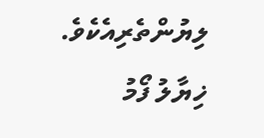ލިޔުންތެރިއެކެވެ.
ޚިޔާލު ފޯމު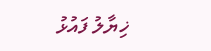ޚިޔާލު ފައުޅު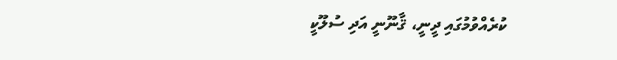ކުރެއްވުމުގައި ދީނީ، ޤާނޫނީ އަދި ސުލޫކީ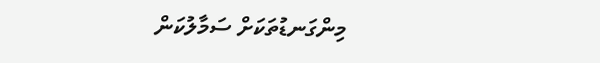މިންގަނޑުތަކަށް ސަމާލުކަން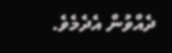ދެއްވުން އެދެމެވެ.